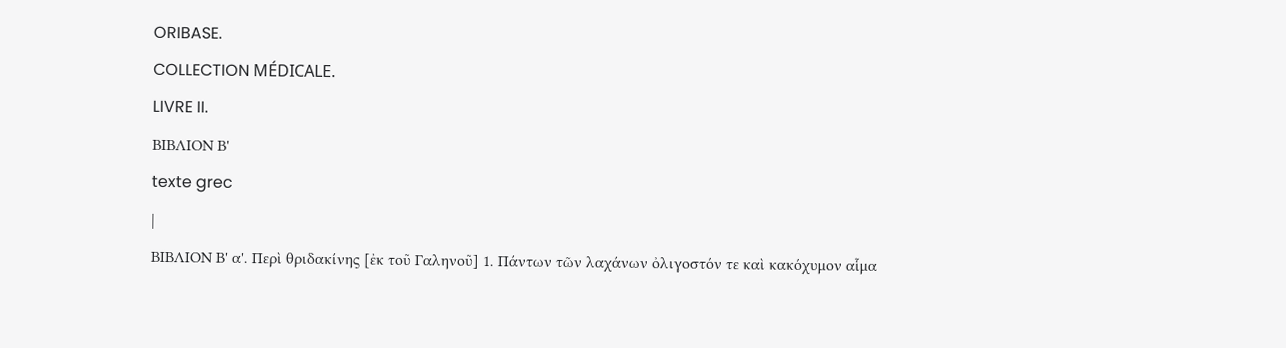ORIBASE.
COLLECTION MÉDICALE.
LIVRE II.
ΒΙΒΛΙΟΝ Β'
texte grec
|
ΒΙΒΛΙΟΝ Β' α'. Περὶ θριδακίνης [ἐκ τοῦ Γαληνοῦ] 1. Πάντων τῶν λαχάνων ὀλιγοστόν τε καὶ κακόχυμον αἷμα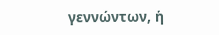γεννώντων, ἡ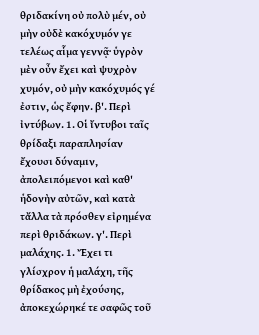θριδακίνη οὐ πολὺ μέν, οὐ μὴν οὐδὲ κακόχυμόν γε τελέως αἷμα γεννᾷ· ὑγρὸν μὲν οὖν ἔχει καὶ ψυχρὸν χυμόν, οὐ μὴν κακόχυμός γέ ἐστιν, ὡς ἔφην. β'. Περὶ ἰντύβων. 1. Οἱ ἴντυβοι ταῖς θρίδαξι παραπλησίαν ἔχουσι δύναμιν, ἀπολειπόμενοι καὶ καθ' ἡδονὴν αὐτῶν, καὶ κατὰ τἄλλα τὰ πρόσθεν εἰρημένα περὶ θριδάκων. γ'. Περὶ μαλάχης. 1. Ἔχει τι γλίσχρον ἡ μαλάχη, τῆς θρίδακος μὴ ἐχούσης, ἀποκεχώρηκέ τε σαφῶς τοῦ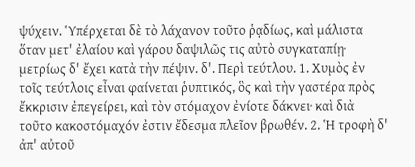ψύχειν. Ὑπέρχεται δὲ τὸ λάχανον τοῦτο ῥᾳδίως, καὶ μάλιστα ὅταν μετ' ἐλαίου καὶ γάρου δαψιλῶς τις αὐτὸ συγκαταπίῃ· μετρίως δ' ἔχει κατὰ τὴν πέψιν. δ'. Περὶ τεύτλου. 1. Χυμὸς ἐν τοῖς τεύτλοις εἶναι φαίνεται ῥυπτικός, ὃς καὶ τὴν γαστέρα πρὸς ἔκκρισιν ἐπεγείρει, καὶ τὸν στόμαχον ἐνίοτε δάκνει· καὶ διὰ τοῦτο κακοστόμαχόν ἐστιν ἔδεσμα πλεῖον βρωθέν. 2. Ἡ τροφὴ δ' ἀπ' αὐτοῦ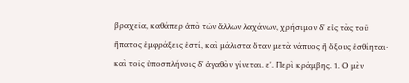βραχεῖα, καθάπερ ἀπὸ τῶν ἄλλων λαχάνων, χρήσιμον δ' εἰς τὰς τοῦ ἥπατος ἐμφράξεις ἐστί, καὶ μάλιστα ὅταν μετὰ νάπυος ἢ ὄξους ἐσθίηται· καὶ τοῖς ὑποσπλήνοις δ' ἀγαθὸν γίνεται. ε'. Περὶ κράμβης. 1. Ο μὲν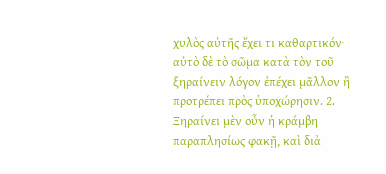χυλὸς αὐτῆς ἔχει τι καθαρτικόν· αὐτὸ δὲ τὸ σῶμα κατὰ τὸν τοῦ ξηραίνειν λόγον ἐπέχει μᾶλλον ἢ προτρέπει πρὸς ὑποχώρησιν. 2. Ξηραίνει μὲν οὖν ἡ κράμβη παραπλησίως φακῇ, καὶ διὰ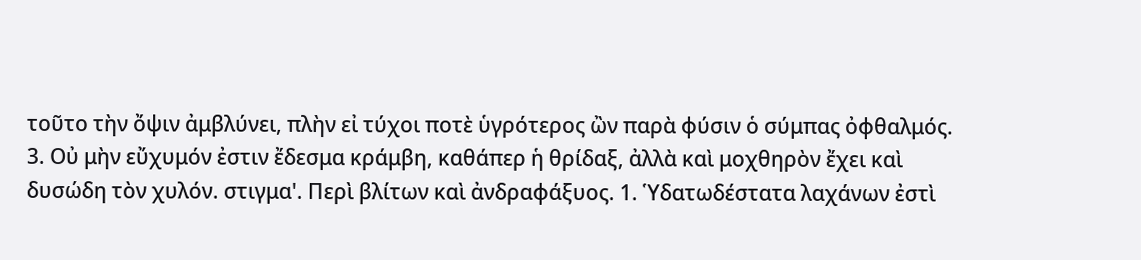τοῦτο τὴν ὄψιν ἀμβλύνει, πλὴν εἰ τύχοι ποτὲ ὑγρότερος ὢν παρὰ φύσιν ὁ σύμπας ὀφθαλμός. 3. Οὐ μὴν εὔχυμόν ἐστιν ἔδεσμα κράμβη, καθάπερ ἡ θρίδαξ, ἀλλὰ καὶ μοχθηρὸν ἔχει καὶ δυσώδη τὸν χυλόν. στιγμα'. Περὶ βλίτων καὶ ἀνδραφάξυος. 1. Ὑδατωδέστατα λαχάνων ἐστὶ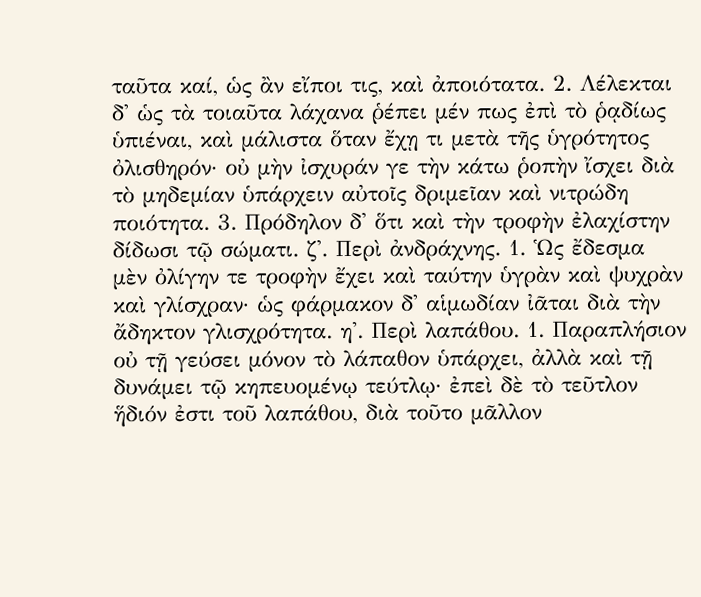ταῦτα καί, ὡς ἂν εἴποι τις, καὶ ἀποιότατα. 2. Λέλεκται δ' ὡς τὰ τοιαῦτα λάχανα ῥέπει μέν πως ἐπὶ τὸ ῥᾳδίως ὑπιέναι, καὶ μάλιστα ὅταν ἔχῃ τι μετὰ τῆς ὑγρότητος ὀλισθηρόν· οὐ μὴν ἰσχυράν γε τὴν κάτω ῥοπὴν ἴσχει διὰ τὸ μηδεμίαν ὑπάρχειν αὐτοῖς δριμεῖαν καὶ νιτρώδη ποιότητα. 3. Πρόδηλον δ' ὅτι καὶ τὴν τροφὴν ἐλαχίστην δίδωσι τῷ σώματι. ζ'. Περὶ ἀνδράχνης. 1. Ὡς ἔδεσμα μὲν ὀλίγην τε τροφὴν ἔχει καὶ ταύτην ὑγρὰν καὶ ψυχρὰν καὶ γλίσχραν· ὡς φάρμακον δ' αἱμωδίαν ἰᾶται διὰ τὴν ἄδηκτον γλισχρότητα. η'. Περὶ λαπάθου. 1. Παραπλήσιον οὐ τῇ γεύσει μόνον τὸ λάπαθον ὑπάρχει, ἀλλὰ καὶ τῇ δυνάμει τῷ κηπευομένῳ τεύτλῳ· ἐπεὶ δὲ τὸ τεῦτλον ἥδιόν ἐστι τοῦ λαπάθου, διὰ τοῦτο μᾶλλον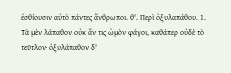ἐσθίουσιν αὐτὸ πάντες ἄνθρωποι. θ'. Περὶ ὀξυλαπάθου. 1. Τὰ μὲν λάπαθον οὐκ ἄν τις ὠμὸν φάγοι, καθάπερ οὐδὲ τὸ τεῦτλον· ὀξυλάπαθον δ'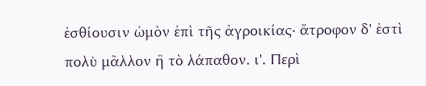ἐσθίουσιν ὠμὸν ἐπὶ τῆς ἀγροικίας· ἄτροφον δ' ἐστὶ πολὺ μᾶλλον ἢ τὸ λάπαθον. ι'. Περὶ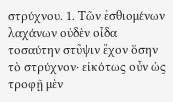στρύχνου. 1. Τῶν ἐσθιομένων λαχάνων οὐδὲν οἶδα τοσαύτην στῦψιν ἔχον ὅσην τὸ στρύχνον· εἰκότως οὖν ὡς τροφῇ μὲν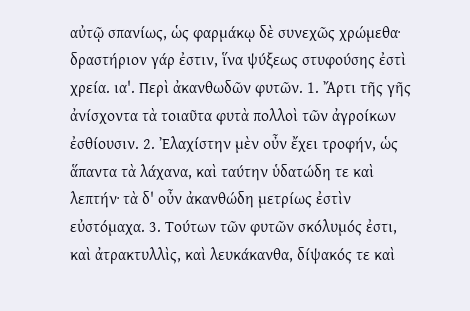αὐτῷ σπανίως, ὡς φαρμάκῳ δὲ συνεχῶς χρώμεθα· δραστήριον γάρ ἐστιν, ἵνα ψύξεως στυφούσης ἐστὶ χρεία. ια'. Περὶ ἀκανθωδῶν φυτῶν. 1. Ἄρτι τῆς γῆς ἀνίσχοντα τὰ τοιαῦτα φυτὰ πολλοὶ τῶν ἀγροίκων ἐσθίουσιν. 2. Ἐλαχίστην μὲν οὖν ἔχει τροφήν, ὡς ἅπαντα τὰ λάχανα, καὶ ταύτην ὑδατώδη τε καὶ λεπτήν· τὰ δ' οὖν ἀκανθώδη μετρίως ἐστὶν εὐστόμαχα. 3. Τούτων τῶν φυτῶν σκόλυμός ἐστι, καὶ ἀτρακτυλλὶς, καὶ λευκάκανθα, δίψακός τε καὶ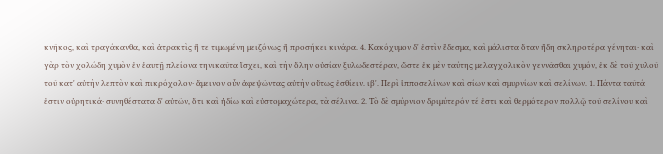κνῆκος, καὶ τραγάκανθα, καὶ ἀτρακτὶς ἥ τε τιμωμένη μειζόνως ἢ προσήκει κινάρα. 4. Κακόχυμον δ' ἐστὶν ἔδεσμα, καὶ μάλιστα ὅταν ἤδη σκληροτέρα γένηται· καὶ γὰρ τὸν χολώδη χυμὸν ἐν ἑαυτῇ πλείονα τηνικαῦτα ἴσχει, καὶ τὴν ὅλην οὐσίαν ξυλωδεστέραν, ὥστε ἐκ μὲν ταύτης μελαγχολικὸν γεννᾶσθαι χυμόν, ἐκ δὲ τοῦ χυλοῦ τοῦ κατ' αὐτὴν λεπτὸν καὶ πικρόχολον· ἄμεινον οὖν ἀφεψῶντας αὐτὴν οὕτως ἐσθίειν. ιβ'. Περὶ ἱπποσελίνων καὶ σίων καὶ σμυρνίων καὶ σελίνων. 1. Πάντα ταῦτά ἐστιν οὐρητικά· συνηθέστατα δ' αὐτῶν, ὅτι καὶ ἡδίω καὶ εὐστομαχώτερα, τὰ σέλινα. 2. Τὸ δὲ σμύρνιον δριμύτερόν τέ ἐστι καὶ θερμότερον πολλῷ τοῦ σελίνου καὶ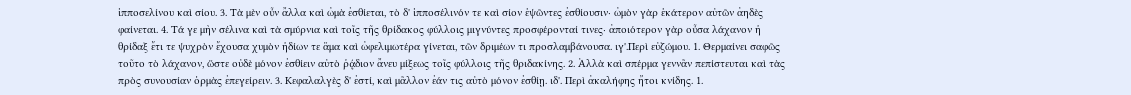ἱπποσελίνου καὶ σίου. 3. Τὰ μὲν οὖν ἄλλα καὶ ὠμὰ ἐσθίεται, τὸ δ' ἱπποσέλινόν τε καὶ σίον ἑψῶντες ἐσθίουσιν· ὠμὸν γὰρ ἑκάτερον αὐτῶν ἀηδὲς φαίνεται. 4. Τά γε μὴν σέλινα καὶ τὰ σμύρνια καὶ τοῖς τῆς θρίδακος φύλλοις μιγνύντες προσφέρονταί τινες· ἀποιότερον γὰρ οὖσα λάχανον ἡ θρίδαξ ἔτι τε ψυχρὸν ἔχουσα χυμὸν ἡδίων τε ἅμα καὶ ὠφελιμωτέρα γίνεται, τῶν δριμέων τι προσλαμβάνουσα. ιγ'.Περὶ εὐζώμου. 1. Θερμαίνει σαφῶς τοῦτο τὸ λάχανον, ὥστε οὐδὲ μόνον ἐσθίειν αὐτὸ ῥᾴδιον ἄνευ μίξεως τοῖς φύλλοις τῆς θριδακίνης. 2. Ἀλλὰ καὶ σπέρμα γεννᾶν πεπίστευται καὶ τὰς πρὸς συνουσίαν ὁρμὰς ἐπεγείρειν. 3. Κεφαλαλγὲς δ' ἐστί, καὶ μᾶλλον ἐάν τις αὐτὸ μόνον ἐσθίῃ. ιδ'. Περὶ ἀκαλήφης ἤτοι κνίδης. 1.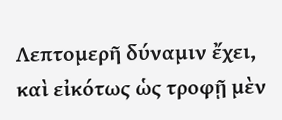Λεπτομερῆ δύναμιν ἔχει, καὶ εἰκότως ὡς τροφῇ μὲν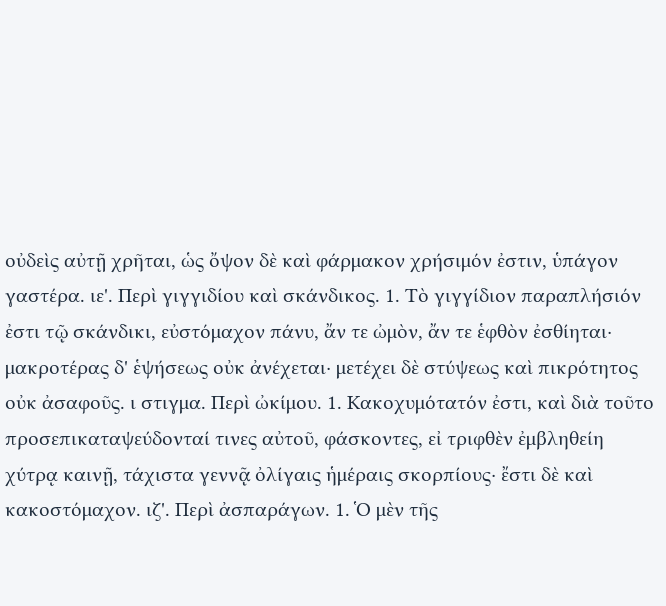οὐδεὶς αὐτῇ χρῆται, ὡς ὄψον δὲ καὶ φάρμακον χρήσιμόν ἐστιν, ὑπάγον γαστέρα. ιε'. Περὶ γιγγιδίου καὶ σκάνδικος. 1. Τὸ γιγγίδιον παραπλήσιόν ἐστι τῷ σκάνδικι, εὐστόμαχον πάνυ, ἄν τε ὠμὸν, ἄν τε ἑφθὸν ἐσθίηται· μακροτέρας δ' ἑψήσεως οὐκ ἀνέχεται· μετέχει δὲ στύψεως καὶ πικρότητος οὐκ ἀσαφοῦς. ι στιγμα. Περὶ ὠκίμου. 1. Κακοχυμότατόν ἐστι, καὶ διὰ τοῦτο προσεπικαταψεύδονταί τινες αὐτοῦ, φάσκοντες, εἰ τριφθὲν ἐμβληθείη χύτρᾳ καινῇ, τάχιστα γεννᾷ ὀλίγαις ἡμέραις σκορπίους· ἔστι δὲ καὶ κακοστόμαχον. ιζ'. Περὶ ἀσπαράγων. 1. Ὁ μὲν τῆς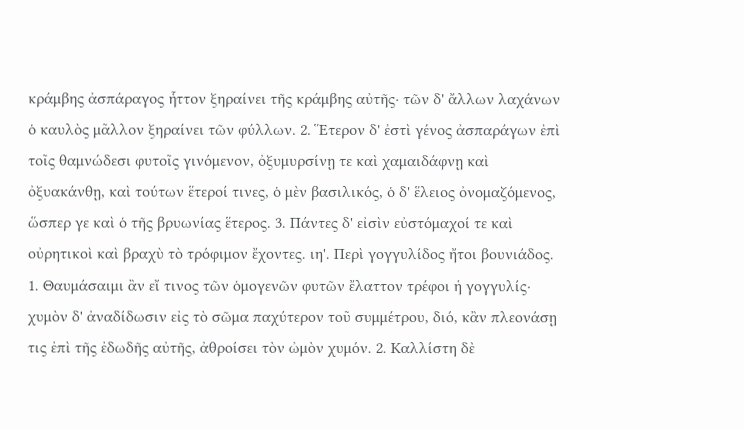κράμβης ἀσπάραγος ἧττον ξηραίνει τῆς κράμβης αὐτῆς· τῶν δ' ἄλλων λαχάνων ὁ καυλὸς μᾶλλον ξηραίνει τῶν φύλλων. 2. Ἕτερον δ' ἐστὶ γένος ἀσπαράγων ἐπὶ τοῖς θαμνώδεσι φυτοῖς γινόμενον, ὀξυμυρσίνῃ τε καὶ χαμαιδάφνῃ καὶ ὀξυακάνθῃ, καὶ τούτων ἕτεροί τινες, ὁ μὲν βασιλικός, ὁ δ' ἕλειος ὀνομαζόμενος, ὥσπερ γε καὶ ὁ τῆς βρυωνίας ἕτερος. 3. Πάντες δ' εἰσὶν εὐστόμαχοί τε καὶ οὐρητικοὶ καὶ βραχὺ τὸ τρόφιμον ἔχοντες. ιη'. Περὶ γογγυλίδος ἤτοι βουνιάδος. 1. Θαυμάσαιμι ἂν εἴ τινος τῶν ὁμογενῶν φυτῶν ἔλαττον τρέφοι ἡ γογγυλίς· χυμὸν δ' ἀναδίδωσιν εἰς τὸ σῶμα παχύτερον τοῦ συμμέτρου, διό, κἂν πλεονάσῃ τις ἐπὶ τῆς ἐδωδῆς αὐτῆς, ἀθροίσει τὸν ὠμὸν χυμόν. 2. Καλλίστη δὲ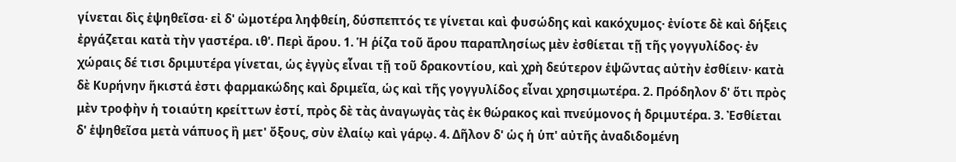γίνεται δὶς ἑψηθεῖσα· εἰ δ' ὠμοτέρα ληφθείη, δύσπεπτός τε γίνεται καὶ φυσώδης καὶ κακόχυμος· ἐνίοτε δὲ καὶ δήξεις ἐργάζεται κατὰ τὴν γαστέρα. ιθ'. Περὶ ἄρου. 1. Ἡ ῥίζα τοῦ ἄρου παραπλησίως μὲν ἐσθίεται τῇ τῆς γογγυλίδος· ἐν χώραις δέ τισι δριμυτέρα γίνεται, ὡς ἐγγὺς εἶναι τῇ τοῦ δρακοντίου, καὶ χρὴ δεύτερον ἑψῶντας αὐτὴν ἐσθίειν· κατὰ δὲ Κυρήνην ἥκιστά ἐστι φαρμακώδης καὶ δριμεῖα, ὡς καὶ τῆς γογγυλίδος εἶναι χρησιμωτέρα. 2. Πρόδηλον δ' ὅτι πρὸς μὲν τροφὴν ἡ τοιαύτη κρείττων ἐστί, πρὸς δὲ τὰς ἀναγωγὰς τὰς ἐκ θώρακος καὶ πνεύμονος ἡ δριμυτέρα. 3. Ἐσθίεται δ' ἑψηθεῖσα μετὰ νάπυος ἢ μετ' ὄξους, σὺν ἐλαίῳ καὶ γάρῳ. 4. Δῆλον δ' ὡς ἡ ὑπ' αὐτῆς ἀναδιδομένη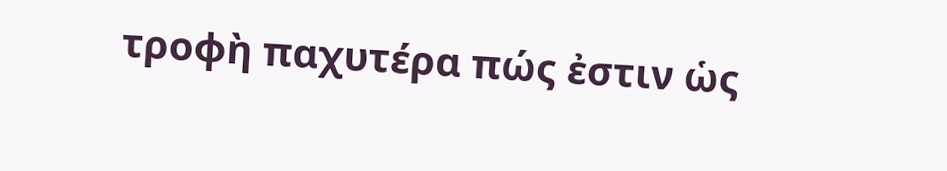τροφὴ παχυτέρα πώς ἐστιν ὡς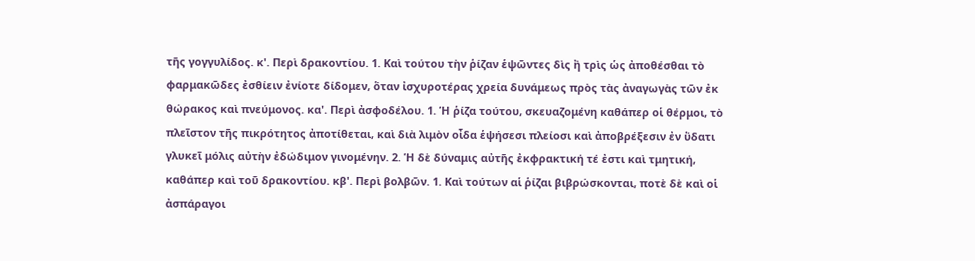τῆς γογγυλίδος. κ'. Περὶ δρακοντίου. 1. Καὶ τούτου τὴν ῥίζαν ἑψῶντες δὶς ἢ τρὶς ὡς ἀποθέσθαι τὸ φαρμακῶδες ἐσθίειν ἐνίοτε δίδομεν, ὅταν ἰσχυροτέρας χρεία δυνάμεως πρὸς τὰς ἀναγωγὰς τῶν ἐκ θώρακος καὶ πνεύμονος. κα'. Περὶ ἀσφοδέλου. 1. Ἡ ῥίζα τούτου, σκευαζομένη καθάπερ οἱ θέρμοι, τὸ πλεῖστον τῆς πικρότητος ἀποτίθεται, καὶ διὰ λιμὸν οἶδα ἑψήσεσι πλείοσι καὶ ἀποβρέξεσιν ἐν ὕδατι γλυκεῖ μόλις αὐτὴν ἐδώδιμον γινομένην. 2. Ἡ δὲ δύναμις αὐτῆς ἐκφρακτική τέ ἐστι καὶ τμητική, καθάπερ καὶ τοῦ δρακοντίου. κβ'. Περὶ βολβῶν. 1. Καὶ τούτων αἱ ῥίζαι βιβρώσκονται, ποτὲ δὲ καὶ οἱ ἀσπάραγοι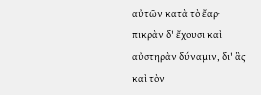αὐτῶν κατὰ τὸ ἔαρ· πικρὰν δ' ἔχουσι καὶ αὐστηρὰν δύναμιν, δι' ἃς καὶ τὸν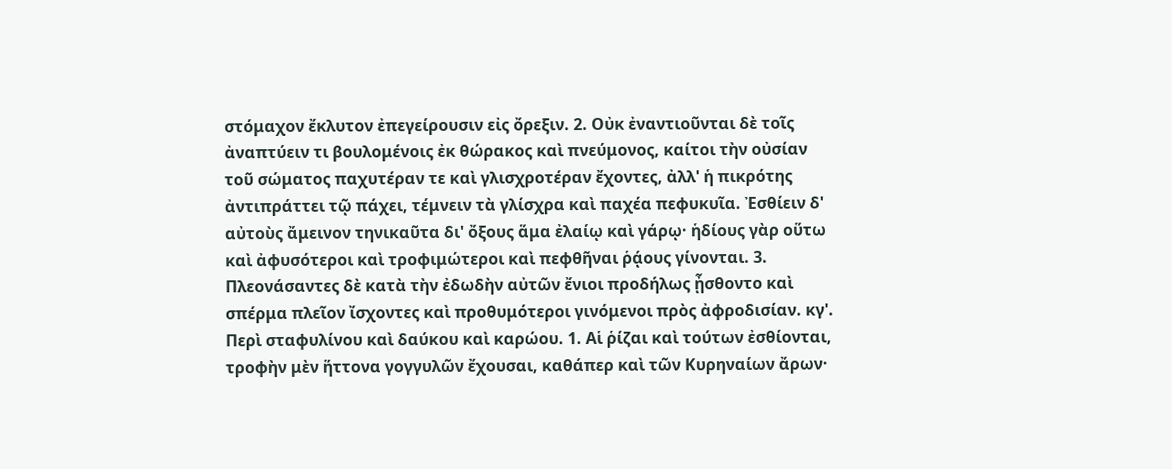στόμαχον ἔκλυτον ἐπεγείρουσιν εἰς ὄρεξιν. 2. Οὐκ ἐναντιοῦνται δὲ τοῖς ἀναπτύειν τι βουλομένοις ἐκ θώρακος καὶ πνεύμονος, καίτοι τὴν οὐσίαν τοῦ σώματος παχυτέραν τε καὶ γλισχροτέραν ἔχοντες, ἀλλ' ἡ πικρότης ἀντιπράττει τῷ πάχει, τέμνειν τὰ γλίσχρα καὶ παχέα πεφυκυῖα. Ἐσθίειν δ' αὐτοὺς ἄμεινον τηνικαῦτα δι' ὄξους ἅμα ἐλαίῳ καὶ γάρῳ· ἡδίους γὰρ οὕτω καὶ ἀφυσότεροι καὶ τροφιμώτεροι καὶ πεφθῆναι ῥᾴους γίνονται. 3. Πλεονάσαντες δὲ κατὰ τὴν ἐδωδὴν αὐτῶν ἔνιοι προδήλως ᾖσθοντο καὶ σπέρμα πλεῖον ἴσχοντες καὶ προθυμότεροι γινόμενοι πρὸς ἀφροδισίαν. κγ'. Περὶ σταφυλίνου καὶ δαύκου καὶ καρώου. 1. Αἱ ῥίζαι καὶ τούτων ἐσθίονται, τροφὴν μὲν ἥττονα γογγυλῶν ἔχουσαι, καθάπερ καὶ τῶν Κυρηναίων ἄρων·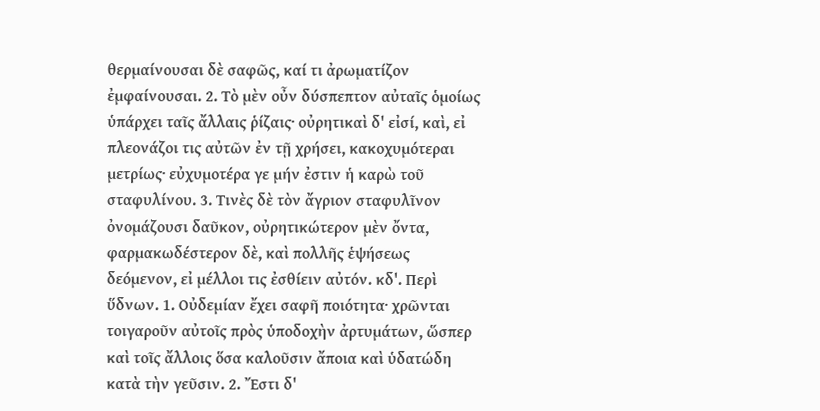θερμαίνουσαι δὲ σαφῶς, καί τι ἀρωματίζον ἐμφαίνουσαι. 2. Τὸ μὲν οὖν δύσπεπτον αὐταῖς ὁμοίως ὑπάρχει ταῖς ἄλλαις ῥίζαις· οὐρητικαὶ δ' εἰσί, καὶ, εἰ πλεονάζοι τις αὐτῶν ἐν τῇ χρήσει, κακοχυμότεραι μετρίως· εὐχυμοτέρα γε μήν ἐστιν ἡ καρὼ τοῦ σταφυλίνου. 3. Τινὲς δὲ τὸν ἄγριον σταφυλῖνον ὀνομάζουσι δαῦκον, οὐρητικώτερον μὲν ὄντα, φαρμακωδέστερον δὲ, καὶ πολλῆς ἑψήσεως δεόμενον, εἰ μέλλοι τις ἐσθίειν αὐτόν. κδ'. Περὶ ὕδνων. 1. Οὐδεμίαν ἔχει σαφῆ ποιότητα· χρῶνται τοιγαροῦν αὐτοῖς πρὸς ὑποδοχὴν ἀρτυμάτων, ὥσπερ καὶ τοῖς ἄλλοις ὅσα καλοῦσιν ἄποια καὶ ὑδατώδη κατὰ τὴν γεῦσιν. 2. Ἔστι δ'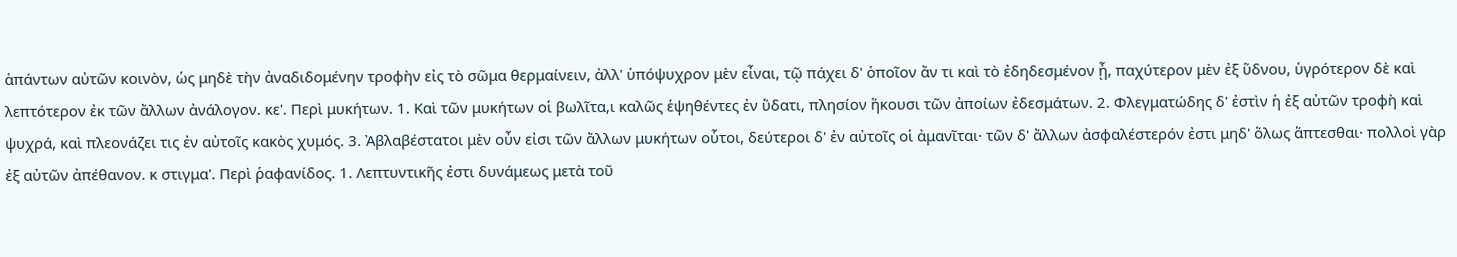ἁπάντων αὐτῶν κοινὸν, ὡς μηδὲ τὴν ἀναδιδομένην τροφὴν εἰς τὸ σῶμα θερμαίνειν, ἀλλ' ὑπόψυχρον μὲν εἶναι, τῷ πάχει δ' ὁποῖον ἄν τι καὶ τὸ ἐδηδεσμένον ᾖ, παχύτερον μὲν ἐξ ὕδνου, ὑγρότερον δὲ καὶ λεπτότερον ἐκ τῶν ἄλλων ἀνάλογον. κε'. Περὶ μυκήτων. 1. Καὶ τῶν μυκήτων οἱ βωλῖτα,ι καλῶς ἑψηθέντες ἐν ὕδατι, πλησίον ἥκουσι τῶν ἀποίων ἐδεσμάτων. 2. Φλεγματώδης δ' ἐστὶν ἡ ἐξ αὐτῶν τροφὴ καὶ ψυχρά, καὶ πλεονάζει τις ἐν αὐτοῖς κακὸς χυμός. 3. Ἀβλαβέστατοι μὲν οὖν εἰσι τῶν ἄλλων μυκήτων οὗτοι, δεύτεροι δ' ἐν αὐτοῖς οἱ ἀμανῖται· τῶν δ' ἄλλων ἀσφαλέστερόν ἐστι μηδ' ὅλως ἅπτεσθαι· πολλοὶ γὰρ ἐξ αὐτῶν ἀπέθανον. κ στιγμα'. Περὶ ῥαφανίδος. 1. Λεπτυντικῆς ἐστι δυνάμεως μετὰ τοῦ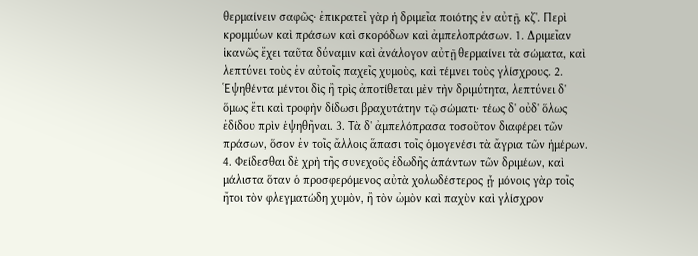θερμαίνειν σαφῶς· ἐπικρατεῖ γὰρ ἡ δριμεῖα ποιότης ἐν αὐτῇ. κζ'. Περὶ κρομμύων καὶ πράσων καὶ σκορόδων καὶ ἀμπελοπράσων. 1. Δριμεῖαν ἱκανῶς ἔχει ταῦτα δύναμιν καὶ ἀνάλογον αὐτῇ θερμαίνει τὰ σώματα, καὶ λεπτύνει τοὺς ἐν αὐτοῖς παχεῖς χυμοὺς, καὶ τέμνει τοὺς γλίσχρους. 2. Ἑψηθέντα μέντοι δὶς ἢ τρὶς ἀποτίθεται μὲν τὴν δριμύτητα, λεπτύνει δ' ὅμως ἔτι καὶ τροφὴν δίδωσι βραχυτάτην τῷ σώματι· τέως δ' οὐδ' ὅλως ἐδίδου πρὶν ἑψηθῆναι. 3. Τὰ δ' ἀμπελόπρασα τοσοῦτον διαφέρει τῶν πράσων, ὅσον ἐν τοῖς ἄλλοις ἅπασι τοῖς ὁμογενέσι τὰ ἄγρια τῶν ἡμέρων. 4. Φείδεσθαι δὲ χρὴ τῆς συνεχοῦς ἐδωδῆς ἁπάντων τῶν δριμέων, καὶ μάλιστα ὅταν ὁ προσφερόμενος αὐτὰ χολωδέστερος ᾖ· μόνοις γὰρ τοῖς ἤτοι τὸν φλεγματώδη χυμὸν, ἢ τὸν ὠμὸν καὶ παχὺν καὶ γλίσχρον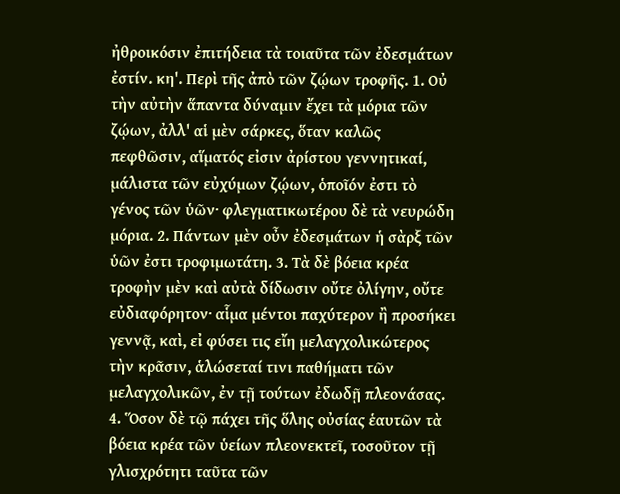ἠθροικόσιν ἐπιτήδεια τὰ τοιαῦτα τῶν ἐδεσμάτων ἐστίν. κη'. Περὶ τῆς ἀπὸ τῶν ζῴων τροφῆς. 1. Οὐ τὴν αὐτὴν ἅπαντα δύναμιν ἔχει τὰ μόρια τῶν ζῴων, ἀλλ' αἱ μὲν σάρκες, ὅταν καλῶς πεφθῶσιν, αἵματός εἰσιν ἀρίστου γεννητικαί, μάλιστα τῶν εὐχύμων ζῴων, ὁποῖόν ἐστι τὸ γένος τῶν ὑῶν· φλεγματικωτέρου δὲ τὰ νευρώδη μόρια. 2. Πάντων μὲν οὖν ἐδεσμάτων ἡ σὰρξ τῶν ὑῶν ἐστι τροφιμωτάτη. 3. Τὰ δὲ βόεια κρέα τροφὴν μὲν καὶ αὐτὰ δίδωσιν οὔτε ὀλίγην, οὔτε εὐδιαφόρητον· αἷμα μέντοι παχύτερον ἢ προσήκει γεννᾷ, καὶ, εἰ φύσει τις εἴη μελαγχολικώτερος τὴν κρᾶσιν, ἁλώσεταί τινι παθήματι τῶν μελαγχολικῶν, ἐν τῇ τούτων ἐδωδῇ πλεονάσας. 4. Ὅσον δὲ τῷ πάχει τῆς ὅλης οὐσίας ἑαυτῶν τὰ βόεια κρέα τῶν ὑείων πλεονεκτεῖ, τοσοῦτον τῇ γλισχρότητι ταῦτα τῶν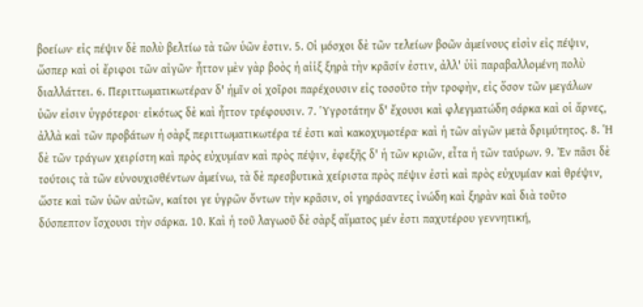βοείων· εἰς πέψιν δὲ πολὺ βελτίω τὰ τῶν ὑῶν ἐστιν. 5. Οἱ μόσχοι δὲ τῶν τελείων βοῶν ἀμείνους εἰσὶν εἰς πέψιν, ὥσπερ καὶ οἱ ἔριφοι τῶν αἰγῶν· ἧττον μὲν γὰρ βοὸς ἡ αἰἰξ ξηρὰ τὴν κρᾶσίν ἐστιν, ἀλλ' ὑὶὶ παραβαλλομένη πολὺ διαλλάττει. 6. Περιττωματικωτέραν δ' ἡμῖν οἱ χοῖροι παρέχουσιν εἰς τοσοῦτο τὴν τροφὴν, εἰς ὅσον τῶν μεγάλων ὑῶν εἰσιν ὑγρότεροι· εἰκότως δὲ καὶ ἧττον τρέφουσιν. 7. Ὑγροτάτην δ' ἔχουσι καὶ φλεγματώδη σάρκα καὶ οἱ ἄρνες, ἀλλὰ καὶ τῶν προβάτων ἡ σὰρξ περιττωματικωτέρα τέ ἐστι καὶ κακοχυμοτέρα· καὶ ἡ τῶν αἰγῶν μετὰ δριμύτητος. 8. Ἡ δὲ τῶν τράγων χειρίστη καὶ πρὸς εὐχυμίαν καὶ πρὸς πέψιν, ἐφεξῆς δ' ἡ τῶν κριῶν, εἶτα ἡ τῶν ταύρων. 9. Ἐν πᾶσι δὲ τούτοις τὰ τῶν εὐνουχισθέντων ἀμείνω, τὰ δὲ πρεσβυτικὰ χείριστα πρὸς πέψιν ἐστὶ καὶ πρὸς εὐχυμίαν καὶ θρέψιν, ὥστε καὶ τῶν ὑῶν αὐτῶν, καίτοι γε ὑγρῶν ὄντων τὴν κρᾶσιν, οἱ γηράσαντες ἰνώδη καὶ ξηρὰν καὶ διὰ τοῦτο δύσπεπτον ἴσχουσι τὴν σάρκα. 10. Καὶ ἡ τοῦ λαγωοῦ δὲ σὰρξ αἵματος μέν ἐστι παχυτέρου γεννητική,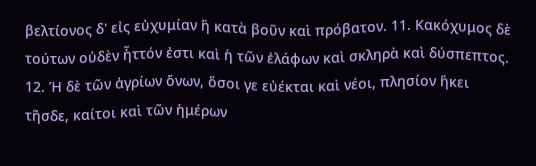βελτίονος δ' εἰς εὐχυμίαν ἢ κατὰ βοῦν καὶ πρόβατον. 11. Κακόχυμος δὲ τούτων οὐδὲν ἧττόν ἐστι καὶ ἡ τῶν ἐλάφων καὶ σκληρὰ καὶ δύσπεπτος. 12. Ἡ δὲ τῶν ἀγρίων ὄνων, ὅσοι γε εὐέκται καὶ νέοι, πλησίον ἥκει τῆσδε, καίτοι καὶ τῶν ἡμέρων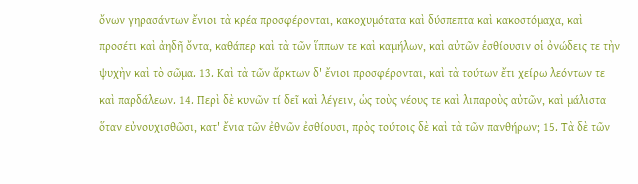ὄνων γηρασάντων ἔνιοι τὰ κρέα προσφέρονται, κακοχυμότατα καὶ δύσπεπτα καὶ κακοστόμαχα, καὶ προσέτι καὶ ἀηδῆ ὄντα, καθάπερ καὶ τὰ τῶν ἵππων τε καὶ καμήλων, καὶ αὐτῶν ἐσθίουσιν οἱ ὀνώδεις τε τὴν ψυχὴν καὶ τὸ σῶμα. 13. Καὶ τὰ τῶν ἄρκτων δ' ἔνιοι προσφέρονται, καὶ τὰ τούτων ἔτι χείρω λεόντων τε καὶ παρδάλεων. 14. Περὶ δὲ κυνῶν τί δεῖ καὶ λέγειν, ὡς τοὺς νέους τε καὶ λιπαροὺς αὐτῶν, καὶ μάλιστα ὅταν εὐνουχισθῶσι, κατ' ἔνια τῶν ἐθνῶν ἐσθίουσι, πρὸς τούτοις δὲ καὶ τὰ τῶν πανθήρων; 15. Τὰ δὲ τῶν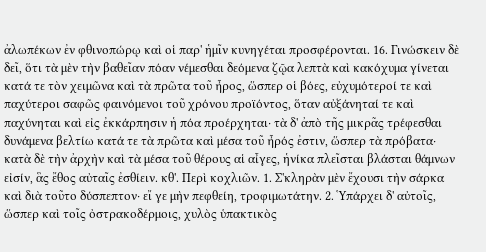ἀλωπέκων ἐν φθινοπώρῳ καὶ οἱ παρ' ἡμῖν κυνηγέται προσφέρονται. 16. Γινώσκειν δὲ δεῖ, ὅτι τὰ μὲν τὴν βαθεῖαν πόαν νέμεσθαι δεόμενα ζῷα λεπτὰ καὶ κακόχυμα γίνεται κατά τε τὸν χειμῶνα καὶ τὰ πρῶτα τοῦ ἦρος, ὥσπερ οἱ βόες, εὐχυμότεροί τε καὶ παχύτεροι σαφῶς φαινόμενοι τοῦ χρόνου προϊόντος, ὅταν αὐξάνηταί τε καὶ παχύνηται καὶ εἰς ἐκκάρπησιν ἡ πόα προέρχηται· τὰ δ' ἀπὸ τῆς μικρᾶς τρέφεσθαι δυνάμενα βελτίω κατά τε τὰ πρῶτα καὶ μέσα τοῦ ἦρός ἐστιν, ὥσπερ τὰ πρόβατα· κατὰ δὲ τὴν ἀρχὴν καὶ τὰ μέσα τοῦ θέρους αἱ αἶγες, ἡνίκα πλεῖσται βλάσται θάμνων εἰσίν, ἃς ἔθος αὐταῖς ἐσθίειν. κθ'. Περὶ κοχλιῶν. 1. Σ'κληρὰν μὲν ἔχουσι τὴν σάρκα καὶ διὰ τοῦτο δύσπεπτον· εἴ γε μὴν πεφθείη, τροφιμωτάτην. 2. Ὑπάρχει δ' αὐτοῖς, ὥσπερ καὶ τοῖς ὀστρακοδέρμοις, χυλὸς ὑπακτικὸς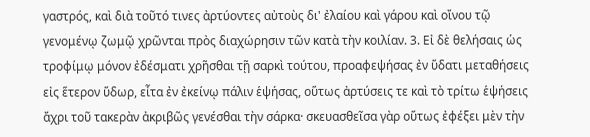γαστρός, καὶ διὰ τοῦτό τινες ἀρτύοντες αὐτοὺς δι' ἐλαίου καὶ γάρου καὶ οἴνου τῷ γενομένῳ ζωμῷ χρῶνται πρὸς διαχώρησιν τῶν κατὰ τὴν κοιλίαν. 3. Εἰ δὲ θελήσαις ὡς τροφίμῳ μόνον ἐδέσματι χρῆσθαι τῇ σαρκὶ τούτου, προαφεψήσας ἐν ὕδατι μεταθήσεις εἰς ἕτερον ὕδωρ, εἶτα ἐν ἐκείνῳ πάλιν ἑψήσας, οὕτως ἀρτύσεις τε καὶ τὸ τρίτω ἑψήσεις ἄχρι τοῦ τακερὰν ἀκριβῶς γενέσθαι τὴν σάρκα· σκευασθεῖσα γὰρ οὕτως ἐφέξει μὲν τὴν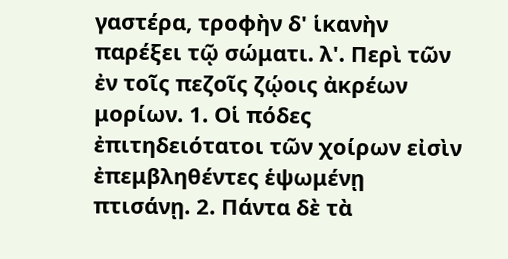γαστέρα, τροφὴν δ' ἱκανὴν παρέξει τῷ σώματι. λ'. Περὶ τῶν ἐν τοῖς πεζοῖς ζῴοις ἀκρέων μορίων. 1. Οἱ πόδες ἐπιτηδειότατοι τῶν χοίρων εἰσὶν ἐπεμβληθέντες ἑψωμένῃ πτισάνῃ. 2. Πάντα δὲ τὰ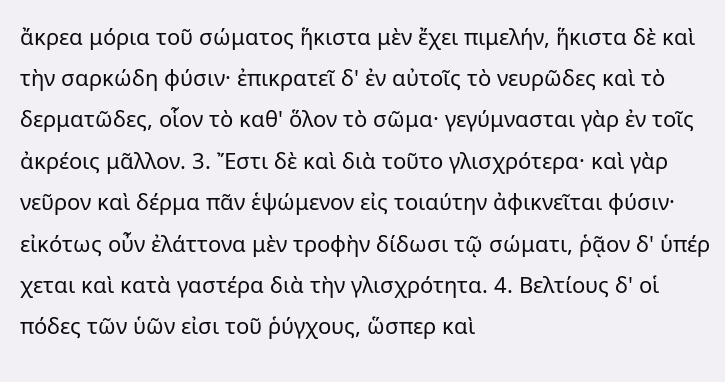ἄκρεα μόρια τοῦ σώματος ἥκιστα μὲν ἔχει πιμελήν, ἥκιστα δὲ καὶ τὴν σαρκώδη φύσιν· ἐπικρατεῖ δ' ἐν αὐτοῖς τὸ νευρῶδες καὶ τὸ δερματῶδες, οἷον τὸ καθ' ὅλον τὸ σῶμα· γεγύμνασται γὰρ ἐν τοῖς ἀκρέοις μᾶλλον. 3. Ἔστι δὲ καὶ διὰ τοῦτο γλισχρότερα· καὶ γὰρ νεῦρον καὶ δέρμα πᾶν ἑψώμενον εἰς τοιαύτην ἀφικνεῖται φύσιν· εἰκότως οὖν ἐλάττονα μὲν τροφὴν δίδωσι τῷ σώματι, ῥᾷον δ' ὑπέρ χεται καὶ κατὰ γαστέρα διὰ τὴν γλισχρότητα. 4. Βελτίους δ' οἱ πόδες τῶν ὑῶν εἰσι τοῦ ῥύγχους, ὥσπερ καὶ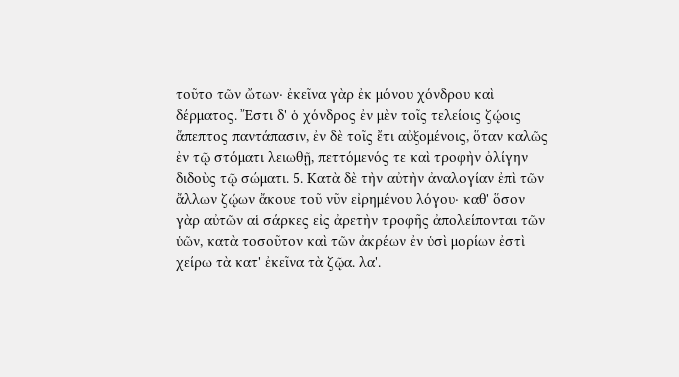τοῦτο τῶν ὤτων· ἐκεῖνα γὰρ ἐκ μόνου χόνδρου καὶ δέρματος. Ἔστι δ' ὁ χόνδρος ἐν μὲν τοῖς τελείοις ζῴοις ἄπεπτος παντάπασιν, ἐν δὲ τοῖς ἔτι αὐξομένοις, ὅταν καλῶς ἐν τῷ στόματι λειωθῇ, πεττόμενός τε καὶ τροφὴν ὀλίγην διδοὺς τῷ σώματι. 5. Κατὰ δὲ τὴν αὐτὴν ἀναλογίαν ἐπὶ τῶν ἄλλων ζῴων ἄκουε τοῦ νῦν εἰρημένου λόγου· καθ' ὅσον γὰρ αὐτῶν αἱ σάρκες εἰς ἀρετὴν τροφῆς ἀπολείπονται τῶν ὑῶν, κατὰ τοσοῦτον καὶ τῶν ἀκρέων ἐν ὑσὶ μορίων ἐστὶ χείρω τὰ κατ' ἐκεῖνα τὰ ζῷα. λα'.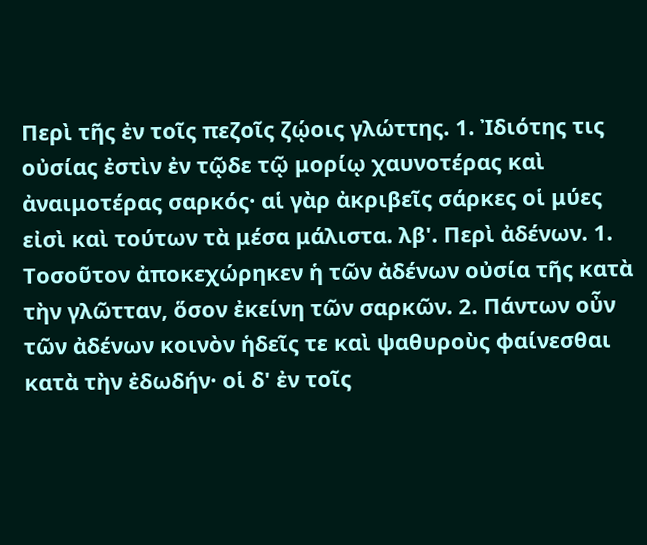Περὶ τῆς ἐν τοῖς πεζοῖς ζῴοις γλώττης. 1. Ἰδιότης τις οὐσίας ἐστὶν ἐν τῷδε τῷ μορίῳ χαυνοτέρας καὶ ἀναιμοτέρας σαρκός· αἱ γὰρ ἀκριβεῖς σάρκες οἱ μύες εἰσὶ καὶ τούτων τὰ μέσα μάλιστα. λβ'. Περὶ ἀδένων. 1. Τοσοῦτον ἀποκεχώρηκεν ἡ τῶν ἀδένων οὐσία τῆς κατὰ τὴν γλῶτταν, ὅσον ἐκείνη τῶν σαρκῶν. 2. Πάντων οὖν τῶν ἀδένων κοινὸν ἡδεῖς τε καὶ ψαθυροὺς φαίνεσθαι κατὰ τὴν ἐδωδήν· οἱ δ' ἐν τοῖς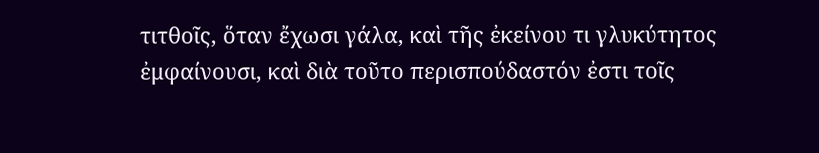τιτθοῖς, ὅταν ἔχωσι γάλα, καὶ τῆς ἐκείνου τι γλυκύτητος ἐμφαίνουσι, καὶ διὰ τοῦτο περισπούδαστόν ἐστι τοῖς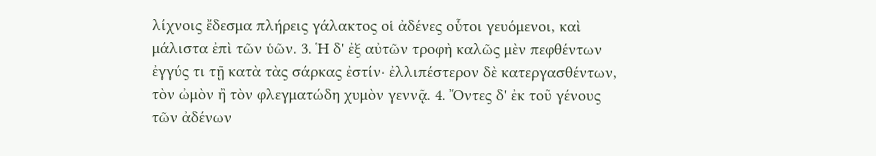λίχνοις ἔδεσμα πλήρεις γάλακτος οἱ ἀδένες οὗτοι γευόμενοι, καὶ μάλιστα ἐπὶ τῶν ὑῶν. 3. Ἡ δ' ἐξ αὐτῶν τροφὴ καλῶς μὲν πεφθέντων ἐγγύς τι τῇ κατὰ τὰς σάρκας ἐστίν· ἐλλιπέστερον δὲ κατεργασθέντων, τὸν ὠμὸν ἢ τὸν φλεγματώδη χυμὸν γεννᾷ. 4. Ὄντες δ' ἐκ τοῦ γένους τῶν ἀδένων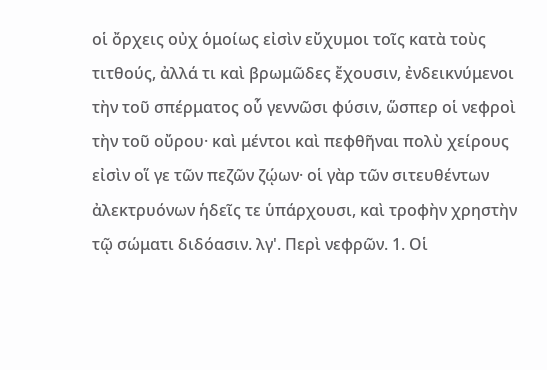οἱ ὄρχεις οὐχ ὁμοίως εἰσὶν εὔχυμοι τοῖς κατὰ τοὺς τιτθούς, ἀλλά τι καὶ βρωμῶδες ἔχουσιν, ἐνδεικνύμενοι τὴν τοῦ σπέρματος οὗ γεννῶσι φύσιν, ὥσπερ οἱ νεφροὶ τὴν τοῦ οὔρου· καὶ μέντοι καὶ πεφθῆναι πολὺ χείρους εἰσὶν οἵ γε τῶν πεζῶν ζῴων· οἱ γὰρ τῶν σιτευθέντων ἀλεκτρυόνων ἡδεῖς τε ὑπάρχουσι, καὶ τροφὴν χρηστὴν τῷ σώματι διδόασιν. λγ'. Περὶ νεφρῶν. 1. Οἱ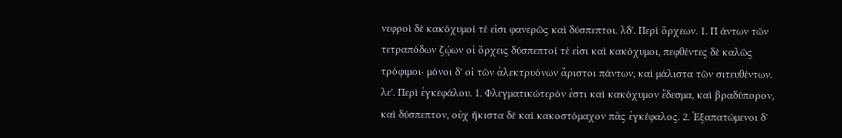νεφροὶ δὲ κακόχυμοί τέ εἰσι φανερῶς καὶ δύσπεπτοι. λδ'. Περὶ ὄρχεων. 1. Π άντων τῶν τετραπόδων ζῴων οἱ ὄρχεις δύσπεπτοί τέ εἰσι καὶ κακόχυμοι, πεφθέντες δὲ καλῶς τρόφιμοι· μόνοι δ' οἱ τῶν ἀλεκτρυόνων ἄριστοι πάντων, καὶ μάλιστα τῶν σιτευθέντων. λε'. Περὶ ἐγκεφάλου. 1. Φλεγματικώτερόν ἐστι καὶ κακόχυμον ἔδεσμα, καὶ βραδύπορον, καὶ δύσπεπτον, οὐχ ἥκιστα δὲ καὶ κακοστόμαχον πᾶς ἐγκέφαλος. 2. Ἐξαπατώμενοι δ'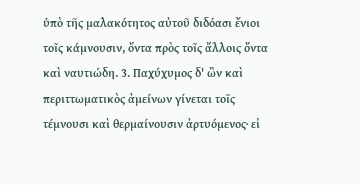ὑπὸ τῆς μαλακότητος αὐτοῦ διδόασι ἔνιοι τοῖς κάμνουσιν, ὄντα πρὸς τοῖς ἄλλοις ὄντα καὶ ναυτιώδη. 3. Παχύχυμος δ' ὢν καὶ περιττωματικὸς ἀμείνων γίνεται τοῖς τέμνουσι καὶ θερμαίνουσιν ἀρτυόμενος· εἰ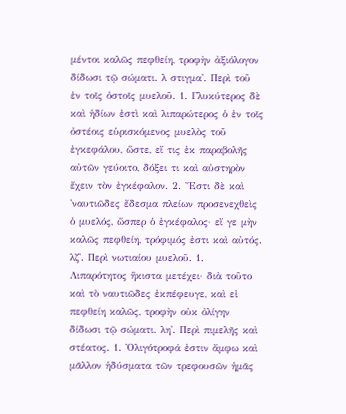μέντοι καλῶς πεφθείη, τροφὴν ἀξιόλογον δίδωσι τῷ σώματι. λ στιγμα'. Περὶ τοῦ ἐν τοῖς ὀστοῖς μυελοῦ. 1. Γλυκύτερος δὲ καὶ ἡδίων ἐστὶ καὶ λιπαρώτερος ὁ ἐν τοῖς ὀστέοις εὑρισκόμενος μυελὸς τοῦ ἐγκεφάλου, ὥστε, εἴ τις ἐκ παραβολῆς αὐτῶν γεύοιτο, δόξει τι καὶ αὐστηρὸν ἔχειν τὸν ἐγκέφαλον. 2. Ἔστι δὲ καὶ 'ναυτιῶδες ἔδεσμα πλείων προσενεχθεὶς ὁ μυελός, ὥσπερ ὁ ἐγκέφαλος· εἴ γε μὴν καλῶς πεφθείη, τρόφιμός ἐστι καὶ αὐτός. λζ'. Περὶ νωτιαίου μυελοῦ. 1. Λιπαρότητος ἥκιστα μετέχει· διὰ τοῦτο καὶ τὸ ναυτιῶδες ἐκπέφευγε, καὶ εἰ πεφθείη καλῶς, τροφὴν οὐκ ὀλίγην δίδωσι τῷ σώματι. λη'. Περὶ πιμελῆς καὶ στέατος. 1. Ὀλιγότροφά ἐστιν ἄμφω καὶ μᾶλλον ἡδύσματα τῶν τρεφουσῶν ἡμᾶς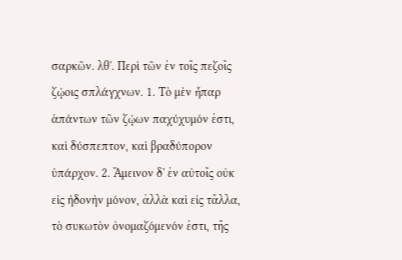σαρκῶν. λθ'. Περὶ τῶν ἐν τοῖς πεζοῖς ζῴοις σπλάγχνων. 1. Τὸ μὲν ἧπαρ ἁπάντων τῶν ζῴων παχύχυμόν ἐστι, καὶ δύσπεπτον, καὶ βραδύπορον ὑπάρχον. 2. Ἄμεινον δ' ἐν αὐτοῖς οὐκ εἰς ἡδονὴν μόνον, ἀλλὰ καὶ εἰς τἄλλα, τὸ συκωτὸν ὀνομαζόμενόν ἐστι, τῆς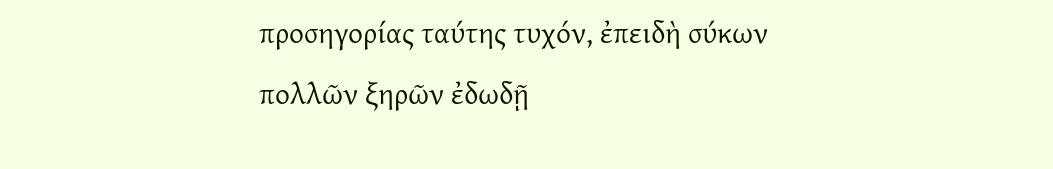προσηγορίας ταύτης τυχόν, ἐπειδὴ σύκων πολλῶν ξηρῶν ἐδωδῇ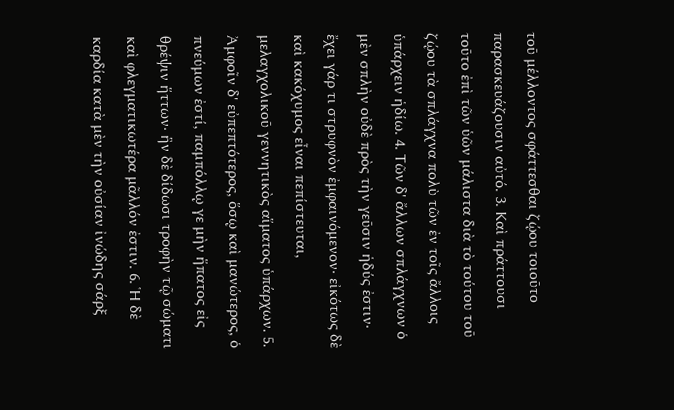τοῦ μέλλοντος σφάττεσθαι ζῴου τοιοῦτο παρασκευάζουσιν αὐτό. 3. Καὶ πράττουσι τοῦτο ἐπὶ τῶν ὑῶν μάλιστα διὰ τὸ τούτου τοῦ ζῴου τὰ σπλάγχνα πολὺ τῶν ἐν τοῖς ἄλλοις ὑπάρχειν ἡδίω. 4. Τῶν δ' ἄλλων σπλάγχνων ὁ μὲν σπλὴν οὐδὲ πρὸς τὴν γεῦσιν ἡδύς ἐστιν· ἔχει γάρ τι στρυφνὸν ἐμφαινόμενον· εἰκότως δὲ καὶ κακόχυμος εἶναι πεπίστευται, μελαγχολικοῦ γεννητικὸς αἵματος ὑπάρχων. 5. Ἀμφοῖν δ' εὐπεπτότερος, ὅσῳ καὶ μανώτερος, ὁ πνεύμων ἐστί, παμπόλλῳ γε μὴν ἥπατος εἰς θρέψιν ἥττων· ἣν δὲ δίδωσι τροφὴν τῷ σώματι καὶ φλεγματικωτέρα μᾶλλόν ἐστιν. 6. Ἡ δὲ καρδία κατὰ μὲν τὴν οὐσίαν ἰνώδης σάρξ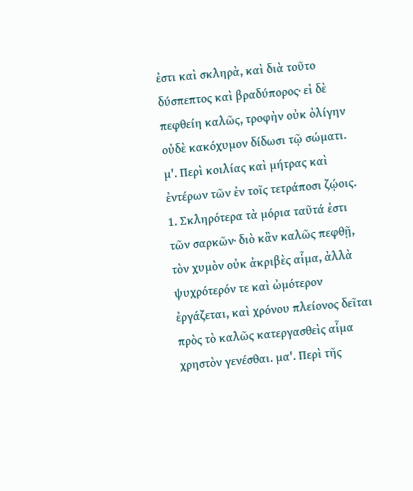ἐστι καὶ σκληρὰ, καὶ διὰ τοῦτο δύσπεπτος καὶ βραδύπορος· εἰ δὲ πεφθείη καλῶς, τροφὴν οὐκ ὀλίγην οὐδὲ κακόχυμον δίδωσι τῷ σώματι. μ'. Περὶ κοιλίας καὶ μήτρας καὶ ἐντέρων τῶν ἐν τοῖς τετράποσι ζῴοις. 1. Σκληρότερα τὰ μόρια ταῦτά ἐστι τῶν σαρκῶν· διὸ κἂν καλῶς πεφθῇ, τὸν χυμὸν οὐκ ἀκριβὲς αἷμα, ἀλλὰ ψυχρότερόν τε καὶ ὠμότερον ἐργάζεται, καὶ χρόνου πλείονος δεῖται πρὸς τὸ καλῶς κατεργασθεὶς αἷμα χρηστὸν γενέσθαι. μα'. Περὶ τῆς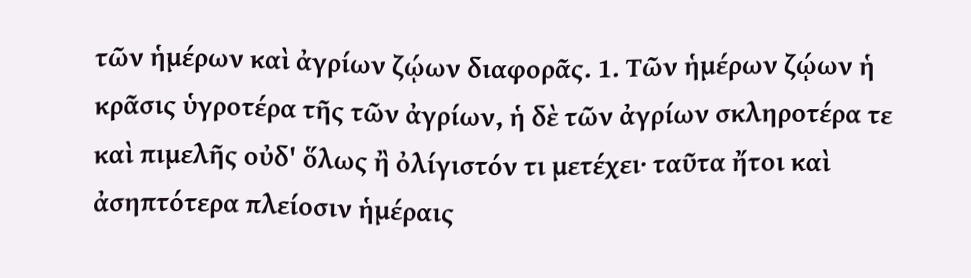τῶν ἡμέρων καὶ ἀγρίων ζῴων διαφορᾶς. 1. Τῶν ἡμέρων ζῴων ἡ κρᾶσις ὑγροτέρα τῆς τῶν ἀγρίων, ἡ δὲ τῶν ἀγρίων σκληροτέρα τε καὶ πιμελῆς οὐδ' ὅλως ἢ ὀλίγιστόν τι μετέχει· ταῦτα ἤτοι καὶ ἀσηπτότερα πλείοσιν ἡμέραις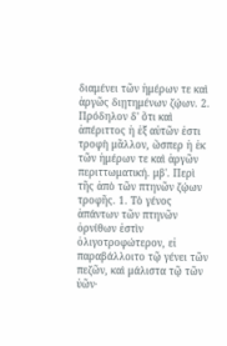διαμένει τῶν ἡμέρων τε καὶ ἀργῶς διῃτημένων ζῴων. 2. Πρόδηλον δ' ὅτι καὶ ἀπέριττος ἡ ἐξ αὐτῶν ἐστι τροφὴ μᾶλλον, ὥσπερ ἡ ἐκ τῶν ἡμέρων τε καὶ ἀργῶν περιττωματική. μβ'. Περὶ τῆς ἀπὸ τῶν πτηνῶν ζῴων τροφῆς. 1. Τὸ γένος ἁπάντων τῶν πτηνῶν ὀρνίθων ἐστὶν ὀλιγοτροφώτερον, εἰ παραβάλλοιτο τῷ γένει τῶν πεζῶν, καὶ μάλιστα τῷ τῶν ὑῶν·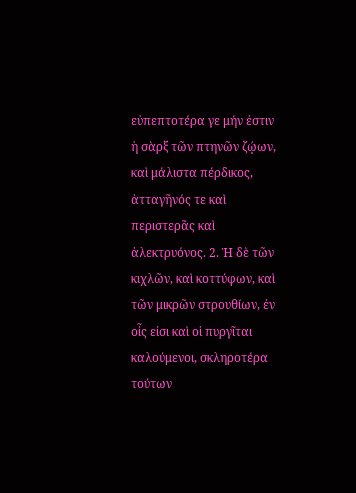εὐπεπτοτέρα γε μήν ἐστιν ἡ σὰρξ τῶν πτηνῶν ζῴων, καὶ μάλιστα πέρδικος, ἀτταγῆνός τε καὶ περιστερᾶς καὶ ἀλεκτρυόνος. 2. Ἡ δὲ τῶν κιχλῶν, καὶ κοττύφων, καὶ τῶν μικρῶν στρουθίων, ἐν οἷς εἰσι καὶ οἱ πυργῖται καλούμενοι, σκληροτέρα τούτων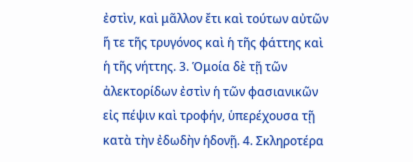ἐστὶν, καὶ μᾶλλον ἔτι καὶ τούτων αὐτῶν ἥ τε τῆς τρυγόνος καὶ ἡ τῆς φάττης καὶ ἡ τῆς νήττης. 3. Ὁμοία δὲ τῇ τῶν ἀλεκτορίδων ἐστὶν ἡ τῶν φασιανικῶν εἰς πέψιν καὶ τροφήν, ὑπερέχουσα τῇ κατὰ τὴν ἐδωδὴν ἡδονῇ. 4. Σκληροτέρα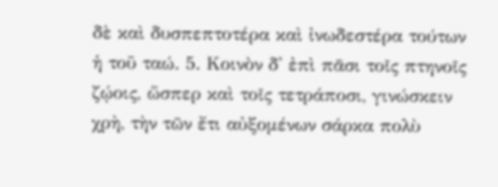δὲ καὶ δυσπεπτοτέρα καὶ ἰνωδεστέρα τούτων ἡ τοῦ ταώ. 5. Κοινὸν δ' ἐπὶ πᾶσι τοῖς πτηνοῖς ζῴοις, ὥσπερ καὶ τοῖς τετράποσι, γινώσκειν χρὴ, τὴν τῶν ἔτι αὐξομένων σάρκα πολὺ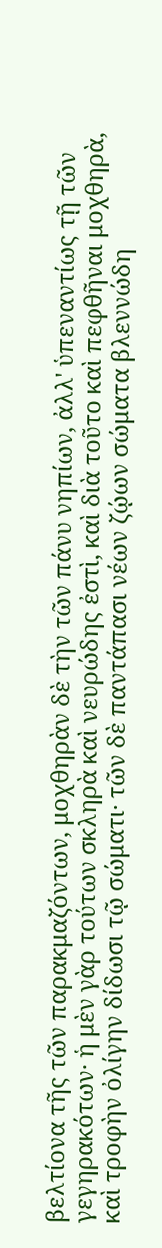βελτίονα τῆς τῶν παρακμαζόντων, μοχθηρὰν δὲ τὴν τῶν πάνυ νηπίων, ἀλλ' ὑπεναντίως τῇ τῶν γεγηρακότων· ἡ μὲν γὰρ τούτων σκληρὰ καὶ νευρώδης ἐστὶ, καὶ διὰ τοῦτο καὶ πεφθῆναι μοχθηρὰ, καὶ τροφὴν ὀλίγην δίδωσι τῷ σώματι· τῶν δὲ παντάπασι νέων ζῴων σώματα βλεννώδη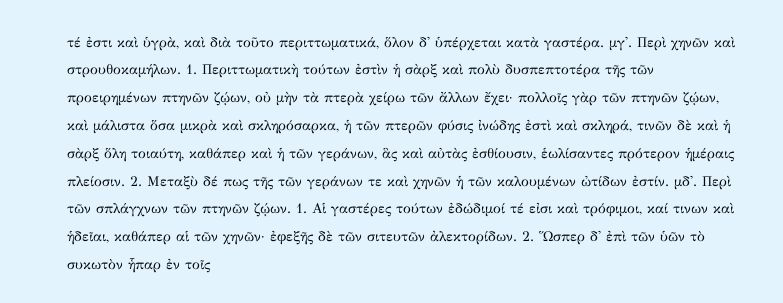τέ ἐστι καὶ ὑγρὰ, καὶ διὰ τοῦτο περιττωματικά, ὅλον δ' ὑπέρχεται κατὰ γαστέρα. μγ'. Περὶ χηνῶν καὶ στρουθοκαμήλων. 1. Περιττωματικὴ τούτων ἐστὶν ἡ σὰρξ καὶ πολὺ δυσπεπτοτέρα τῆς τῶν προειρημένων πτηνῶν ζῴων, οὐ μὴν τὰ πτερὰ χείρω τῶν ἄλλων ἔχει· πολλοῖς γὰρ τῶν πτηνῶν ζῴων, καὶ μάλιστα ὅσα μικρὰ καὶ σκληρόσαρκα, ἡ τῶν πτερῶν φύσις ἰνώδης ἐστὶ καὶ σκληρά, τινῶν δὲ καὶ ἡ σὰρξ ὅλη τοιαύτη, καθάπερ καὶ ἡ τῶν γεράνων, ἃς καὶ αὐτὰς ἐσθίουσιν, ἑωλίσαντες πρότερον ἡμέραις πλείοσιν. 2. Μεταξὺ δέ πως τῆς τῶν γεράνων τε καὶ χηνῶν ἡ τῶν καλουμένων ὠτίδων ἐστίν. μδ'. Περὶ τῶν σπλάγχνων τῶν πτηνῶν ζῴων. 1. Αἱ γαστέρες τούτων ἐδώδιμοί τέ εἰσι καὶ τρόφιμοι, καί τινων καὶ ἡδεῖαι, καθάπερ αἱ τῶν χηνῶν· ἐφεξῆς δὲ τῶν σιτευτῶν ἀλεκτορίδων. 2. Ὥσπερ δ' ἐπὶ τῶν ὑῶν τὸ συκωτὸν ἧπαρ ἐν τοῖς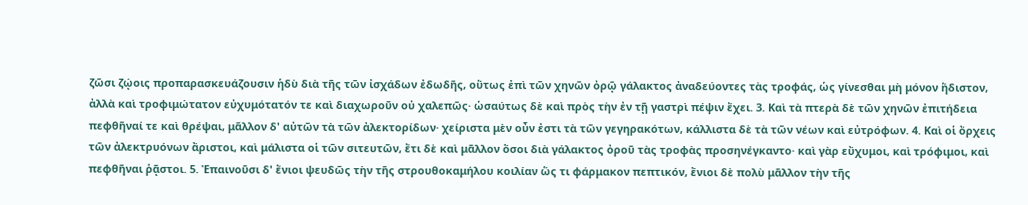ζῶσι ζῴοις προπαρασκευάζουσιν ἡδὺ διὰ τῆς τῶν ἰσχάδων ἐδωδῆς, οὕτως ἐπὶ τῶν χηνῶν ὀρῷ γάλακτος ἀναδεύοντες τὰς τροφάς, ὡς γίνεσθαι μὴ μόνον ἥδιστον, ἀλλὰ καὶ τροφιμώτατον εὐχυμότατόν τε καὶ διαχωροῦν οὐ χαλεπῶς· ὡσαύτως δὲ καὶ πρὸς τὴν ἐν τῇ γαστρὶ πέψιν ἔχει. 3. Καὶ τὰ πτερὰ δὲ τῶν χηνῶν ἐπιτήδεια πεφθῆναί τε καὶ θρέψαι, μᾶλλον δ' αὐτῶν τὰ τῶν ἀλεκτορίδων· χείριστα μὲν οὖν ἐστι τὰ τῶν γεγηρακότων, κάλλιστα δὲ τὰ τῶν νέων καὶ εὐτρόφων. 4. Καὶ οἱ ὄρχεις τῶν ἀλεκτρυόνων ἄριστοι, καὶ μάλιστα οἱ τῶν σιτευτῶν, ἔτι δὲ καὶ μᾶλλον ὅσοι διὰ γάλακτος ὀροῦ τὰς τροφὰς προσηνέγκαντο· καὶ γὰρ εὔχυμοι, καὶ τρόφιμοι, καὶ πεφθῆναι ῥᾷστοι. 5. Ἐπαινοῦσι δ' ἔνιοι ψευδῶς τὴν τῆς στρουθοκαμήλου κοιλίαν ὥς τι φάρμακον πεπτικόν, ἔνιοι δὲ πολὺ μᾶλλον τὴν τῆς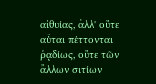αἰθυίας, ἀλλ' οὔτε αὗται πέττονται ῥᾳδίως, οὔτε τῶν ἄλλων σιτίων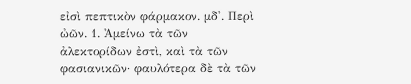εἰσὶ πεπτικὸν φάρμακον. μδ'. Περὶ ὠῶν. 1. Ἀμείνω τὰ τῶν ἀλεκτορίδων ἐστὶ, καὶ τὰ τῶν φασιανικῶν· φαυλότερα δὲ τὰ τῶν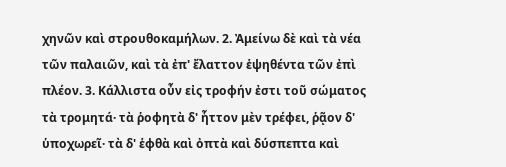χηνῶν καὶ στρουθοκαμήλων. 2. Ἀμείνω δὲ καὶ τὰ νέα τῶν παλαιῶν, καὶ τὰ ἐπ' ἔλαττον ἑψηθέντα τῶν ἐπὶ πλέον. 3. Κάλλιστα οὖν εἰς τροφήν ἐστι τοῦ σώματος τὰ τρομητά· τὰ ῥοφητὰ δ' ἧττον μὲν τρέφει, ῥᾷον δ' ὑποχωρεῖ· τὰ δ' ἑφθὰ καὶ ὀπτὰ καὶ δύσπεπτα καὶ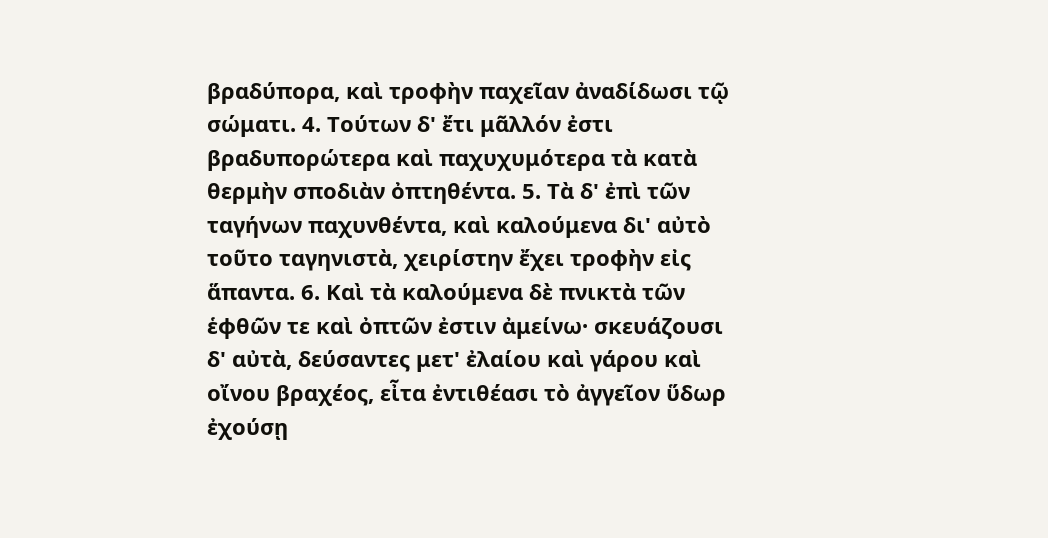βραδύπορα, καὶ τροφὴν παχεῖαν ἀναδίδωσι τῷ σώματι. 4. Τούτων δ' ἔτι μᾶλλόν ἐστι βραδυπορώτερα καὶ παχυχυμότερα τὰ κατὰ θερμὴν σποδιὰν ὀπτηθέντα. 5. Τὰ δ' ἐπὶ τῶν ταγήνων παχυνθέντα, καὶ καλούμενα δι' αὐτὸ τοῦτο ταγηνιστὰ, χειρίστην ἔχει τροφὴν εἰς ἅπαντα. 6. Καὶ τὰ καλούμενα δὲ πνικτὰ τῶν ἑφθῶν τε καὶ ὀπτῶν ἐστιν ἀμείνω· σκευάζουσι δ' αὐτὰ, δεύσαντες μετ' ἐλαίου καὶ γάρου καὶ οἴνου βραχέος, εἶτα ἐντιθέασι τὸ ἀγγεῖον ὕδωρ ἐχούσῃ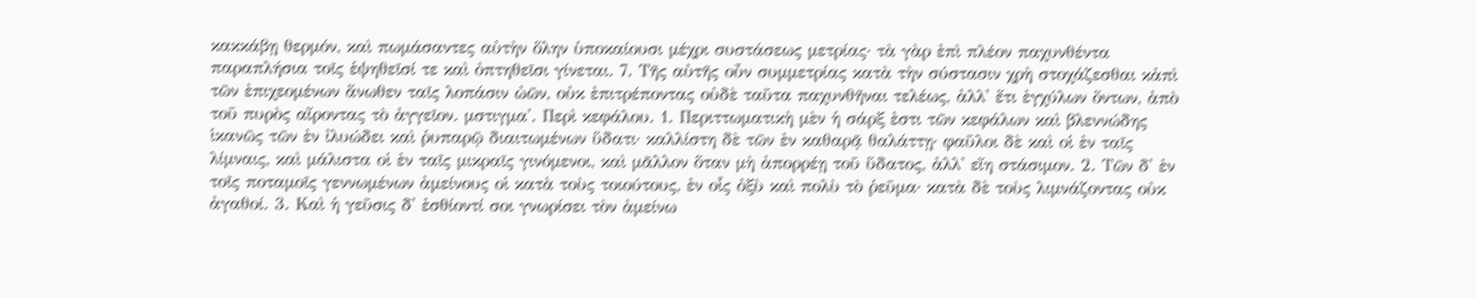κακκάβῃ θερμόν, καὶ πωμάσαντες αὐτὴν ὅλην ὑποκαίουσι μέχρι συστάσεως μετρίας· τὰ γὰρ ἐπὶ πλέον παχυνθέντα παραπλήσια τοῖς ἑψηθεῖσί τε καὶ ὀπτηθεῖσι γίνεται. 7. Τῆς αὐτῆς οὖν συμμετρίας κατὰ τὴν σύστασιν χρὴ στοχάζεσθαι κἀπὶ τῶν ἐπιχεομένων ἄνωθεν ταῖς λοπάσιν ὠῶν, οὐκ ἐπιτρέποντας οὐδὲ ταῦτα παχυνθῆναι τελέως, ἀλλ' ἔτι ἐγχύλων ὄντων, ἀπὸ τοῦ πυρὸς αἴροντας τὸ ἀγγεῖον. μστιγμα'. Περὶ κεφάλου. 1. Περιττωματικὴ μὲν ἡ σάρξ ἐστι τῶν κεφάλων καὶ βλεννώδης ἱκανῶς τῶν ἐν ἰλυώδει καὶ ῥυπαρῷ διαιτωμένων ὕδατι· καλλίστη δὲ τῶν ἐν καθαρᾷ θαλάττῃ· φαῦλοι δὲ καὶ οἱ ἐν ταῖς λίμναις, καὶ μάλιστα οἱ ἐν ταῖς μικραῖς γινόμενοι, καὶ μᾶλλον ὅταν μὴ ἀπορρέῃ τοῦ ὕδατος, ἀλλ' εἴη στάσιμον. 2. Τῶν δ' ἐν τοῖς ποταμοῖς γεννωμένων ἀμείνους οἱ κατὰ τοὺς τοιούτους, ἐν οἷς ὀξὺ καὶ πολὺ τὸ ῥεῦμα· κατὰ δὲ τοὺς λιμνάζοντας οὐκ ἀγαθοί. 3. Καὶ ἡ γεῦσις δ' ἐσθίοντί σοι γνωρίσει τὸν ἀμείνω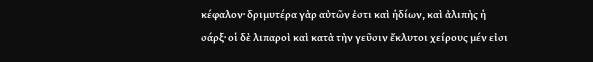κέφαλον· δριμυτέρα γὰρ αὐτῶν ἐστι καὶ ἡδίων, καὶ ἀλιπὴς ἡ σάρξ· οἱ δὲ λιπαροὶ καὶ κατὰ τὴν γεῦσιν ἔκλυτοι χείρους μέν εἰσι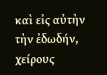καὶ εἰς αὐτὴν τὴν ἐδωδήν, χείρους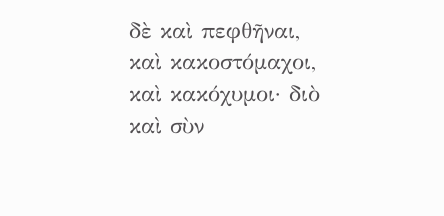δὲ καὶ πεφθῆναι, καὶ κακοστόμαχοι, καὶ κακόχυμοι· διὸ καὶ σὺν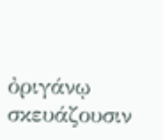ὀριγάνῳ σκευάζουσιν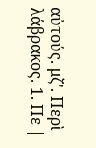αὐτούς. μζ'. Περὶ λάβρακος. 1. Πε |